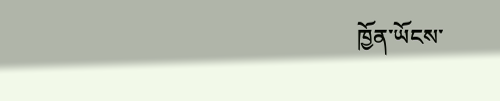ཁྱོན་ཡོངས་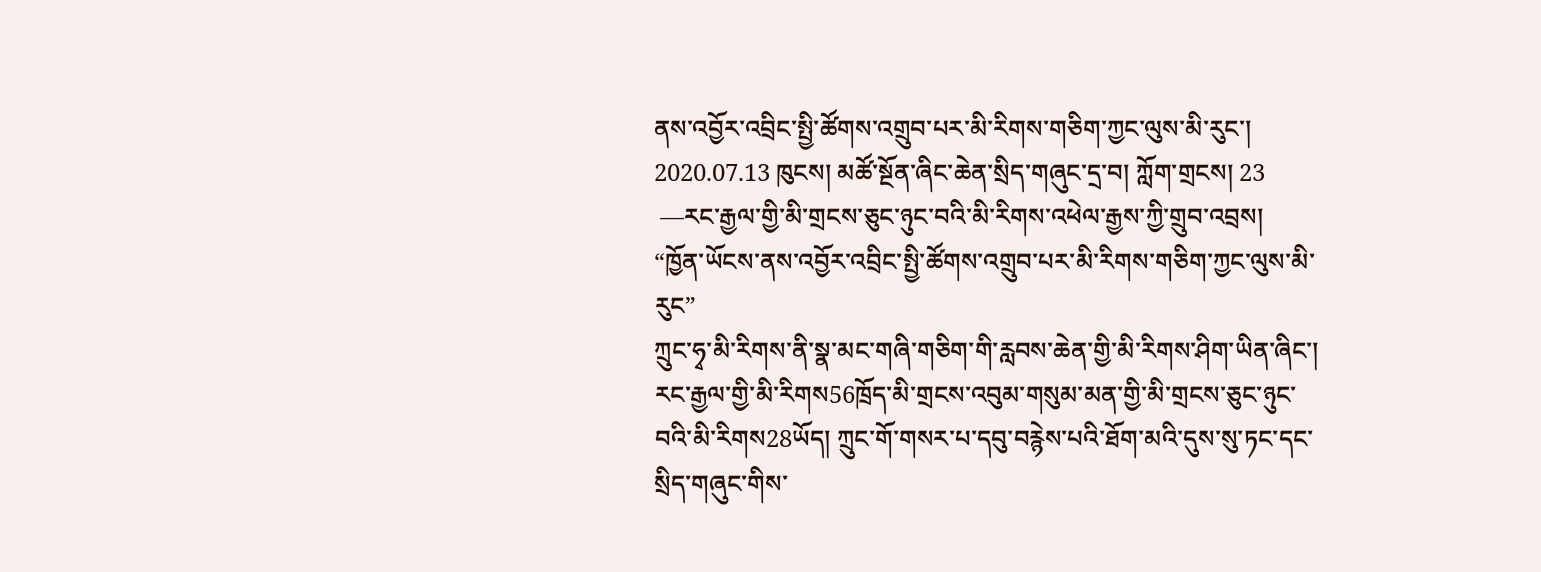ནས་འབྱོར་འབྲིང་སྤྱི་ཚོགས་འགྲུབ་པར་མི་རིགས་གཅིག་ཀྱང་ལུས་མི་རུང་།
2020.07.13 ཁུངས། མཚོ་སྔོན་ཞིང་ཆེན་སྲིད་གཞུང་དྲ་བ། ཀློག་གྲངས། 23
 —རང་རྒྱལ་གྱི་མི་གྲངས་ཅུང་ཉུང་བའི་མི་རིགས་འཕེལ་རྒྱས་ཀྱི་གྲུབ་འབྲས།
“ཁྱོན་ཡོངས་ནས་འབྱོར་འབྲིང་སྤྱི་ཚོགས་འགྲུབ་པར་མི་རིགས་གཅིག་ཀྱང་ལུས་མི་རུང”
ཀྲུང་ཧྭ་མི་རིགས་ནི་སྣ་མང་གཞི་གཅིག་གི་རླབས་ཆེན་གྱི་མི་རིགས་ཤིག་ཡིན་ཞིང་། རང་རྒྱལ་གྱི་མི་རིགས56ཁྲོད་མི་གྲངས་འབུམ་གསུམ་མན་གྱི་མི་གྲངས་ཅུང་ཉུང་བའི་མི་རིགས28ཡོད། ཀྲུང་གོ་གསར་པ་དབུ་བརྙེས་པའི་ཐོག་མའི་དུས་སུ་ཏང་དང་སྲིད་གཞུང་གིས་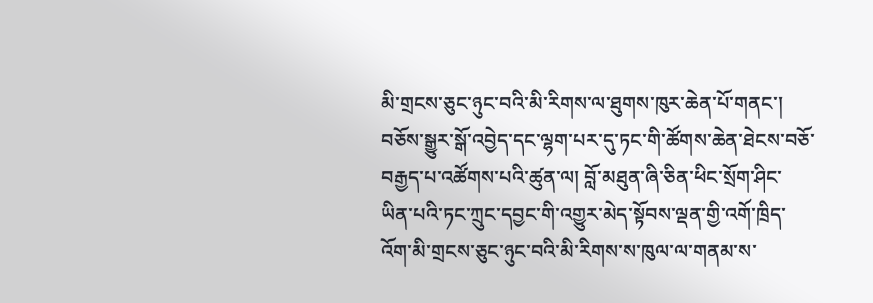མི་གྲངས་ཅུང་ཉུང་བའི་མི་རིགས་ལ་ཐུགས་ཁུར་ཆེན་པོ་གནང་། བཅོས་སྒྱུར་སྒོ་འབྱེད་དང་ལྷག་པར་དུ་ཏང་གི་ཚོགས་ཆེན་ཐེངས་བཅོ་བརྒྱད་པ་འཚོགས་པའི་ཚུན་ལ། བློ་མཐུན་ཞི་ཅིན་ཕིང་སྲོག་ཤིང་ཡིན་པའི་ཏང་ཀྲུང་དབྱང་གི་འགྱུར་མེད་སྟོབས་ལྡན་གྱི་འགོ་ཁྲིད་འོག་མི་གྲངས་ཅུང་ཉུང་བའི་མི་རིགས་ས་ཁུལ་ལ་གནམ་ས་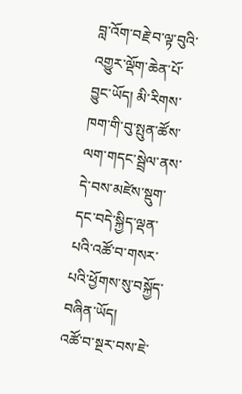བླ་འོག་བརྗེ་བ་ལྟ་བུའི་འགྱུར་ལྡོག་ཆེན་པོ་བྱུང་ཡོད། མི་རིགས་ཁག་གི་བུ་སྤུན་ཚོས་ལག་གདང་སྦྲེལ་ནས་དེ་བས་མཛེས་སྡུག་དང་བདེ་སྐྱིད་ལྡན་པའི་འཚོ་བ་གསར་པའི་ཕྱོགས་སུ་བསྐྱོད་བཞིན་ཡོད།
འཚོ་བ་སྔར་བས་ཇེ་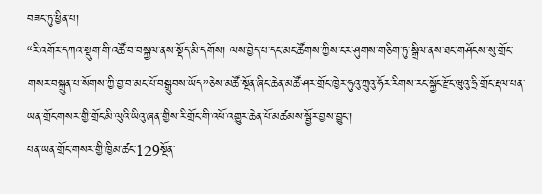བཟང་ཏུ་ཕྱིན་པ།
“རི་འགོར་དཀའ་སྡུག་གི་འཚོ་བ་བསྐྱལ་ནས་སྡོད་མི་དགོས། ལས་བྱེད་པ་དང་མང་ཚོགས་ཀྱིས་ངར་ཤུགས་གཅིག་ཏུ་སྒྲིལ་ནས་ཐང་གཤོངས་སུ་གྲོང་གསར་བསྐྲུན་པ་སོགས་ཀྱི་བྱ་བ་མང་པོ་བསྒྲུབས་ཡོད”ཅེས་མཚོ་སྔོན་ཞིང་ཆེན་མཚོ་ཤར་གྲོང་ཁྱེར་ཧུའུ་ཀྲུའུ་ཧོར་རིགས་རང་སྐྱོང་རྫོང་ཝུའུ་ཧྲི་གྲོང་རྡལ་པན་ཡན་གྲོང་གསར་གྱི་གྲོང་མི་ལུའི་ཡིའུ་ཞན་གྱིས་རི་གྲོང་གི་འཕོ་འགྱུར་ཆེན་པོ་མཚམས་སྦྱོར་བྱས་བྱུང་།
པན་ཡན་གྲོང་གསར་གྱི་ཁྱིམ་ཚང་129སྔོན་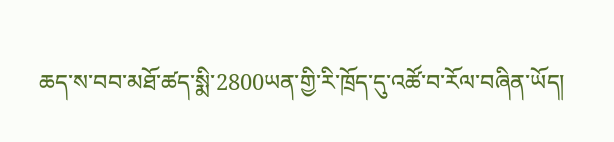ཆད་ས་བབ་མཐོ་ཚད་སྨི་2800ཡན་གྱི་རི་ཁྲོད་དུ་འཚོ་བ་རོལ་བཞིན་ཡོད།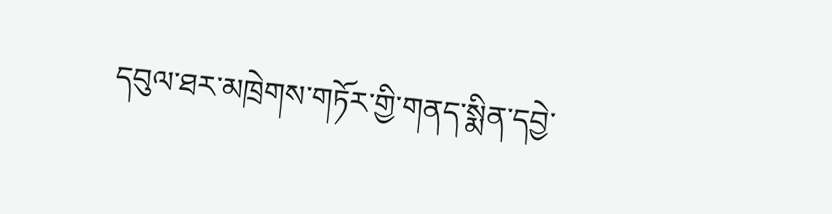དབུལ་ཐར་མཁྲེགས་གཏོར་གྱི་གནད་སྨིན་དབྱེ་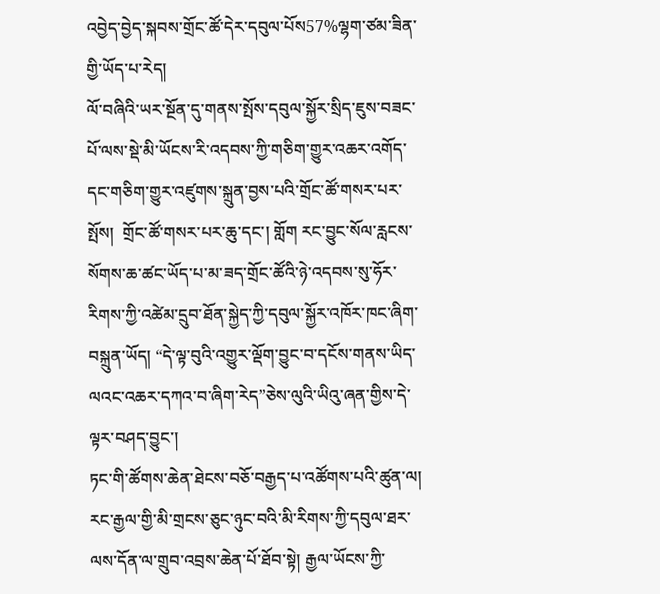འབྱེད་བྱེད་སྐབས་གྲོང་ཚོ་དེར་དབུལ་པོས57%ལྷག་ཙམ་ཟིན་གྱི་ཡོད་པ་རེད།
ལོ་བཞིའི་ཡར་སྔོན་དུ་གནས་སྤོས་དབུལ་སྐྱོར་སྲིད་ཇུས་བཟང་པོ་ལས་སྡེ་མི་ཡོངས་རི་འདབས་ཀྱི་གཅིག་གྱུར་འཆར་འགོད་དང་གཅིག་གྱུར་འཛུགས་སྐྲུན་བྱས་པའི་གྲོང་ཚོ་གསར་པར་སྤོས།  གྲོང་ཚོ་གསར་པར་ཆུ་དང་། གློག རང་བྱུང་སོལ་རླངས་སོགས་ཆ་ཚང་ཡོད་པ་མ་ཟད་གྲོང་ཚོའི་ཉེ་འདབས་སུ་ཧོར་རིགས་ཀྱི་འཚེམ་དྲུབ་ཐོན་སྐྱེད་ཀྱི་དབུལ་སྐྱོར་འཁོར་ཁང་ཞིག་བསྐྲུན་ཡོད། “དེ་ལྟ་བུའི་འགྱུར་ལྡོག་བྱུང་བ་དངོས་གནས་ཡིད་ལའང་འཆར་དཀའ་བ་ཞིག་རེད”ཅེས་ལུའི་ཡིའུ་ཞན་གྱིས་དེ་ལྟར་བཤད་བྱུང་།
ཏང་གི་ཚོགས་ཆེན་ཐེངས་བཅོ་བརྒྱད་པ་འཚོགས་པའི་ཚུན་ལ། རང་རྒྱལ་གྱི་མི་གྲངས་ཅུང་ཉུང་བའི་མི་རིགས་ཀྱི་དབུལ་ཐར་ལས་དོན་ལ་གྲུབ་འབྲས་ཆེན་པོ་ཐོབ་སྟེ། རྒྱལ་ཡོངས་ཀྱི་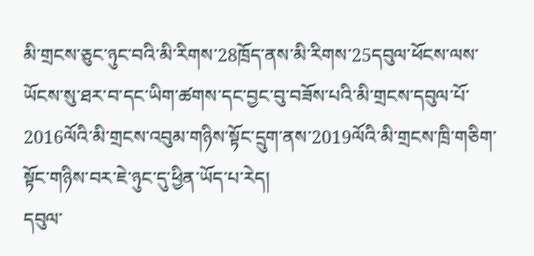མི་གྲངས་ཅུང་ཉུང་བའི་མི་རིགས་28ཁྲོད་ནས་མི་རིགས་25དབུལ་ཕོངས་ལས་ཡོངས་སུ་ཐར་བ་དང་ཡིག་ཚགས་དང་བྱང་བུ་བཟོས་པའི་མི་གྲངས་དབུལ་པོ་2016ལོའི་མི་གྲངས་འབུམ་གཉིས་སྟོང་དྲུག་ནས་2019ལོའི་མི་གྲངས་ཁྲི་གཅིག་སྟོང་གཉིས་བར་ཇེ་ཉུང་དུ་ཕྱིན་ཡོད་པ་རེད།
དབུལ་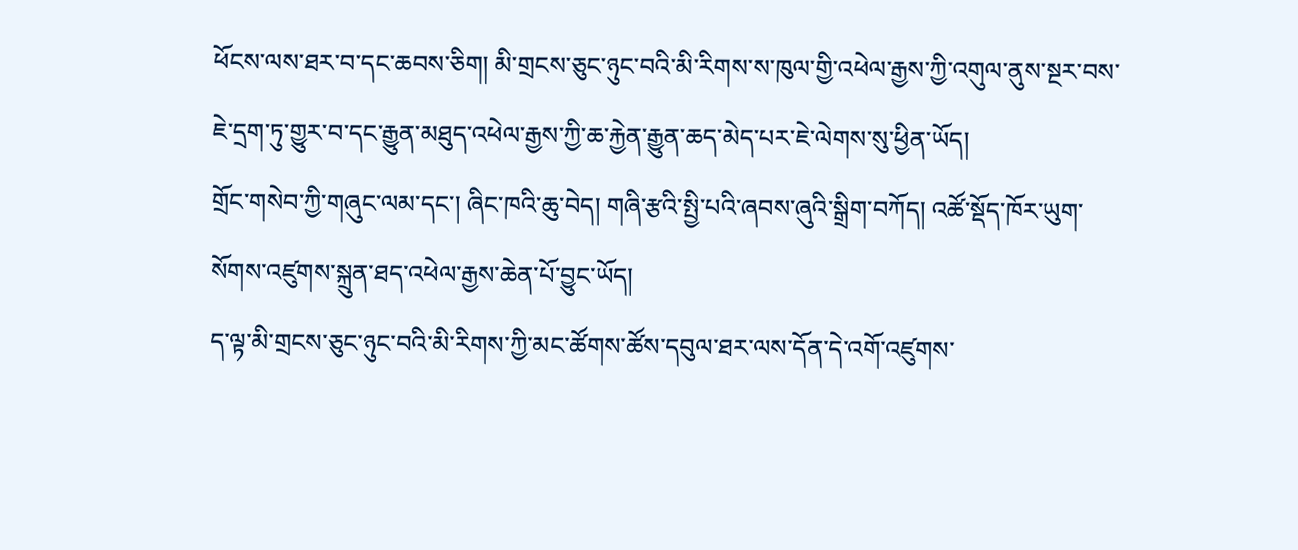ཕོངས་ལས་ཐར་བ་དང་ཆབས་ཅིག། མི་གྲངས་ཅུང་ཉུང་བའི་མི་རིགས་ས་ཁུལ་གྱི་འཕེལ་རྒྱས་ཀྱི་འགུལ་ནུས་སྔར་བས་ཇེ་དྲག་ཏུ་གྱུར་བ་དང་རྒྱུན་མཐུད་འཕེལ་རྒྱས་ཀྱི་ཆ་རྐྱེན་རྒྱུན་ཆད་མེད་པར་ཇེ་ལེགས་སུ་ཕྱིན་ཡོད།
གྲོང་གསེབ་ཀྱི་གཞུང་ལམ་དང་། ཞིང་ཁའི་ཆུ་བེད། གཞི་རྩའི་སྤྱི་པའི་ཞབས་ཞུའི་སྒྲིག་བཀོད། འཚོ་སྡོད་ཁོར་ཡུག་སོགས་འཛུགས་སྐྲུན་ཐད་འཕེལ་རྒྱས་ཆེན་པོ་བྱུང་ཡོད།
ད་ལྟ་མི་གྲངས་ཅུང་ཉུང་བའི་མི་རིགས་ཀྱི་མང་ཚོགས་ཚོས་དབུལ་ཐར་ལས་དོན་དེ་འགོ་འཛུགས་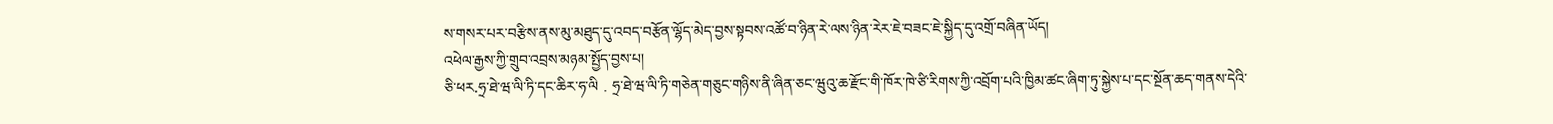ས་གསར་པར་བརྩིས་ནས་མུ་མཐུད་དུ་འབད་བརྩོན་ལྷོད་མེད་བྱས་སྟབས་འཚོ་བ་ཉིན་རེ་ལས་ཉིན་རེར་ཇེ་བཟང་ཇེ་སྐྱིད་དུ་འགྲོ་བཞིན་ཡོད།
འཕེལ་རྒྱས་ཀྱི་གྲུབ་འབྲས་མཉམ་སྤྱོད་བྱས་པ།
ཅི་ཕར.ཧྲ་ཐེ་ཝ་ལི་ཏི་དང་ཆིར་ཧ་ལི﹒ཧྲ་ཐེ་ཝ་ལི་ཏི་གཅེན་གཅུང་གཉིས་ནི་ཞིན་ཅང་ཝུའུ་ཆ་རྫོང་གི་ཁོར་ཁེ་ཙི་རིགས་ཀྱི་འབྲོག་པའི་ཁྱིམ་ཚང་ཞིག་ཏུ་སྐྱེས་པ་དང་སྔོན་ཆད་གནས་དེའི་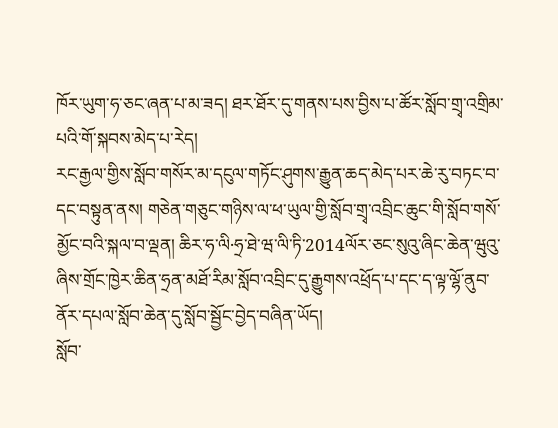ཁོར་ཡུག་ཧ་ཅང་ཞན་པ་མ་ཟད། ཐར་ཐོར་དུ་གནས་པས་བྱིས་པ་ཚོར་སློབ་གྲྭ་འགྲིམ་པའི་གོ་སྐབས་མེད་པ་རེད།
རང་རྒྱལ་གྱིས་སློབ་གསོར་མ་དངུལ་གཏོང་ཤུགས་རྒྱུན་ཆད་མེད་པར་ཆེ་རུ་བཏང་བ་དང་བསྟུན་ནས། གཅེན་གཅུང་གཉིས་ལ་ཕ་ཡུལ་གྱི་སློབ་གྲྭ་འབྲིང་ཆུང་གི་སློབ་གསོ་མྱོང་བའི་སྐལ་བ་ལྡན། ཆིར་ཧ་ལི·ཧྲ་ཐེ་ཝ་ལི་ཏི་2014ལོར་ཅང་སུའུ་ཞིང་ཆེན་ཝུའུ་ཞིས་གྲོང་ཁྱེར་ཆིན་ཧྲན་མཐོ་རིམ་སློབ་འབྲིང་དུ་རྒྱུགས་འཕྲོད་པ་དང་ད་ལྟ་ལྷོ་ནུབ་ནོར་དཔལ་སློབ་ཆེན་དུ་སློབ་སྦྱོང་བྱེད་བཞིན་ཡོད།
སློབ་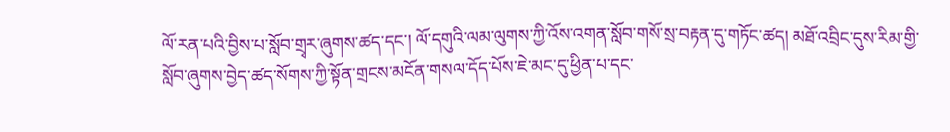ལོ་རན་པའི་བྱིས་པ་སློབ་གྲྭར་ཞུགས་ཚད་དང་། ལོ་དགུའི་ལམ་ལུགས་ཀྱི་འོས་འགན་སློབ་གསོ་སྲ་བརྟན་དུ་གཏོང་ཚད། མཐོ་འབྲིང་དུས་རིམ་གྱི་སློབ་ཞུགས་བྱེད་ཚད་སོགས་ཀྱི་སྟོན་གྲངས་མངོན་གསལ་དོད་པོས་ཇེ་མང་དུ་ཕྱིན་པ་དང་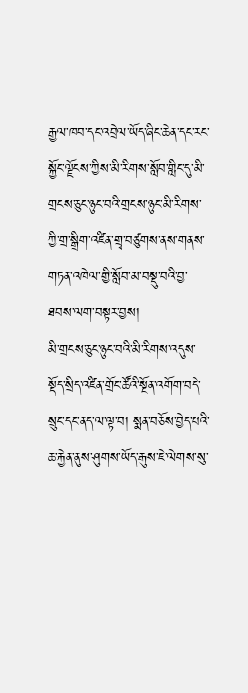རྒྱལ་ཁབ་དང་འབྲེལ་ཡོད་ཞིང་ཆེན་དང་རང་སྐྱོང་ལྗོངས་ཀྱིས་མི་རིགས་སློབ་གླིང་དུ་མི་གྲངས་ཅུང་ཉུང་བའི་གྲངས་ཉུང་མི་རིགས་ཀྱི་གྲ་སྒྲིག་འཛིན་གྲྭ་བཙུགས་ནས་གནས་གཏན་འཁེལ་གྱི་སློབ་མ་བསྡུ་བའི་བྱ་ཐབས་ལག་བསྟར་བྱས།
མི་གྲངས་ཅུང་ཉུང་བའི་མི་རིགས་འདུས་སྡོད་སྲིད་འཛིན་གྲོང་ཚོའི་སྔོན་འགོག་བདེ་སྲུང་དང་ནད་ལ་ལྟ་བ། སྨན་བཅོས་བྱེད་པའི་ཆ་རྐྱེན་ནུས་ཤུགས་ཡོད་རྒུས་ཇེ་ལེགས་སུ་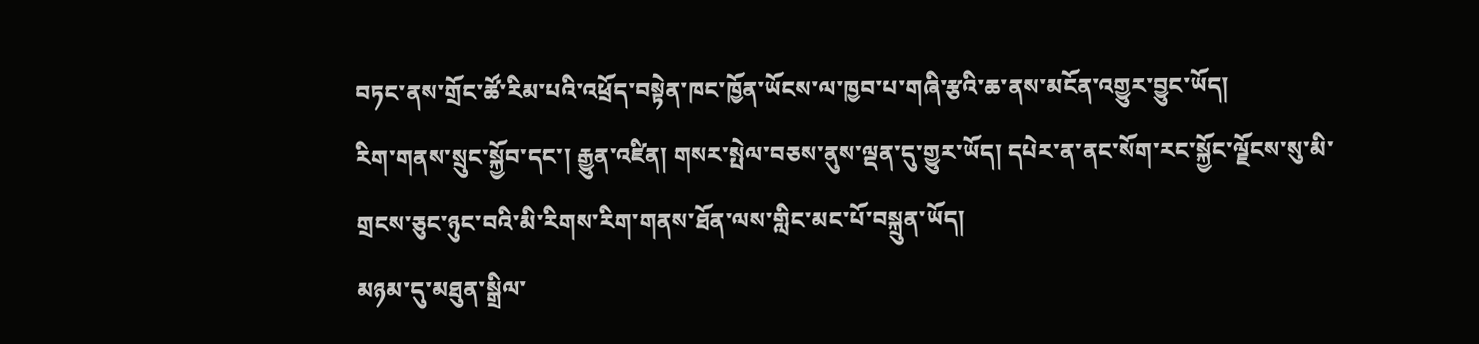བཏང་ནས་གྲོང་ཚོ་རིམ་པའི་འཕྲོད་བསྟེན་ཁང་ཁྱོན་ཡོངས་ལ་ཁྱབ་པ་གཞི་རྩའི་ཆ་ནས་མངོན་འགྱུར་བྱུང་ཡོད།
རིག་གནས་སྲུང་སྐྱོབ་དང་། རྒྱུན་འཛིན། གསར་སྤེལ་བཅས་ནུས་ལྡན་དུ་གྱུར་ཡོད། དཔེར་ན་ནང་སོག་རང་སྐྱོང་ལྗོངས་སུ་མི་གྲངས་ཅུང་ཉུང་བའི་མི་རིགས་རིག་གནས་ཐོན་ལས་གླིང་མང་པོ་བསྐྲུན་ཡོད།
མཉམ་དུ་མཐུན་སྒྲིལ་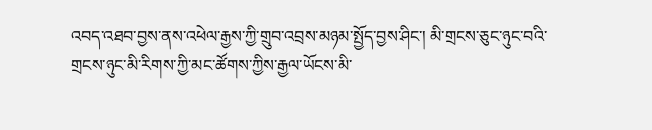འབད་འཐབ་བྱས་ནས་འཕེལ་རྒྱས་ཀྱི་གྲུབ་འབྲས་མཉམ་སྤྱོད་བྱས་ཤིང་། མི་གྲངས་ཅུང་ཉུང་བའི་གྲངས་ཉུང་མི་རིགས་ཀྱི་མང་ཚོགས་ཀྱིས་རྒྱལ་ཡོངས་མི་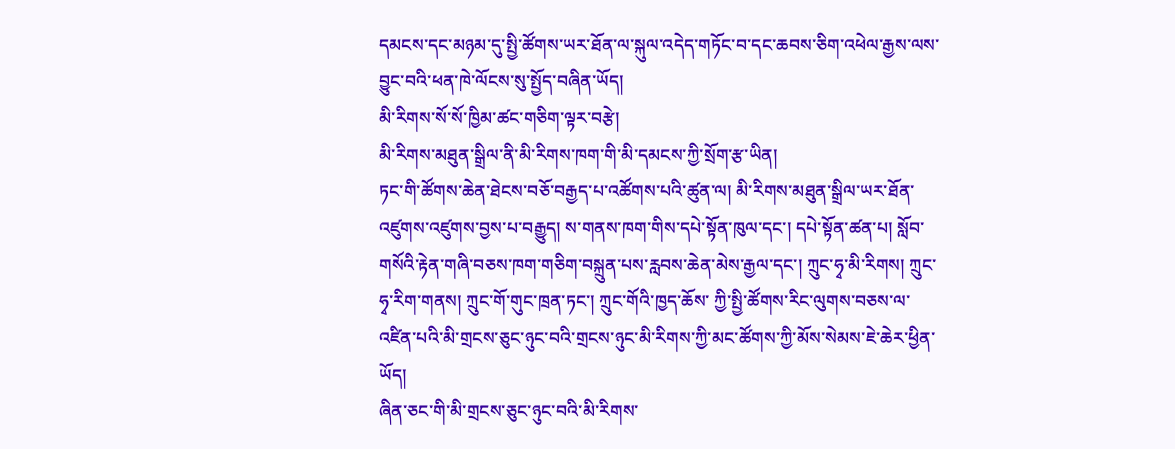དམངས་དང་མཉམ་དུ་སྤྱི་ཚོགས་ཡར་ཐོན་ལ་སྐུལ་འདེད་གཏོང་བ་དང་ཆབས་ཅིག་འཕེལ་རྒྱས་ལས་བྱུང་བའི་ཕན་ཁེ་ལོངས་སུ་སྤྱོད་བཞིན་ཡོད།
མི་རིགས་སོ་སོ་ཁྱིམ་ཚང་གཅིག་ལྟར་བརྩེ།
མི་རིགས་མཐུན་སྒྲིལ་ནི་མི་རིགས་ཁག་གི་མི་དམངས་ཀྱི་སྲོག་རྩ་ཡིན།
ཏང་གི་ཚོགས་ཆེན་ཐེངས་བཅོ་བརྒྱད་པ་འཚོགས་པའི་ཚུན་ལ། མི་རིགས་མཐུན་སྒྲིལ་ཡར་ཐོན་འཛུགས་འཛུགས་བྱས་པ་བརྒྱུད། ས་གནས་ཁག་གིས་དཔེ་སྟོན་ཁུལ་དང་། དཔེ་སྟོན་ཚན་པ། སློབ་གསོའི་རྟེན་གཞི་བཅས་ཁག་གཅིག་བསྐྲུན་པས་རླབས་ཆེན་མེས་རྒྱལ་དང་། ཀྲུང་ཧྭ་མི་རིགས། ཀྲུང་ཧྭ་རིག་གནས། ཀྲུང་གོ་གུང་ཁྲན་ཏང་། ཀྲུང་གོའི་ཁྱད་ཆོས་ ཀྱི་སྤྱི་ཚོགས་རིང་ལུགས་བཅས་ལ་འཛིན་པའི་མི་གྲངས་ཅུང་ཉུང་བའི་གྲངས་ཉུང་མི་རིགས་ཀྱི་མང་ཚོགས་ཀྱི་མོས་སེམས་ཇེ་ཆེར་ཕྱིན་ཡོད།
ཞིན་ཅང་གི་མི་གྲངས་ཅུང་ཉུང་བའི་མི་རིགས་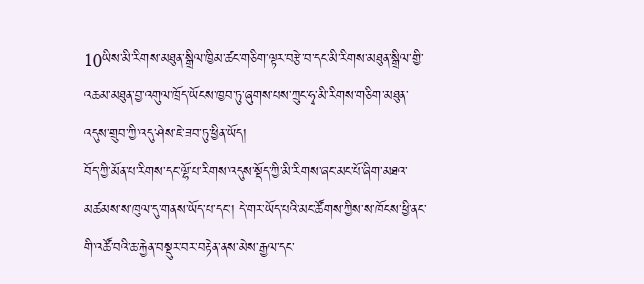10ཡིས་མི་རིགས་མཐུན་སྒྲིལ་ཁྱིམ་ཚང་གཅིག་ལྟར་བརྩེ་བ་དང་མི་རིགས་མཐུན་སྒྲིལ་གྱི་འཆམ་མཐུན་བྱ་འགུལ་ཁྲོད་ཡོངས་ཁྱབ་ཏུ་ཞུགས་པས་ཀྲུང་ཧྭ་མི་རིགས་གཅིག་མཐུན་འདུས་གྲུབ་ཀྱི་འདུ་ཤེས་ཇེ་ཟབ་ཏུ་ཕྱིན་ཡོད།
བོད་ཀྱི་མོན་པ་རིགས་དང་ལྷོ་པ་རིགས་འདུས་སྡོད་ཀྱི་མི་རིགས་ཞང་མང་པོ་ཞིག་མཐའ་མཚམས་ས་ཁུལ་དུ་གནས་ཡོད་པ་དང་། དེ་གར་ཡོད་པའི་མང་ཚོགས་ཀྱིས་ས་ཁོངས་ཕྱི་ནང་གི་འཚོ་བའི་ཆ་རྐྱེན་བསྡུར་བར་བརྟེན་ནས་མེས་རྒྱལ་དང་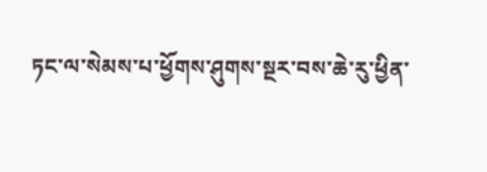ཏང་ལ་སེམས་པ་ཕྱོགས་ཤུགས་སྔར་བས་ཆེ་རུ་ཕྱིན་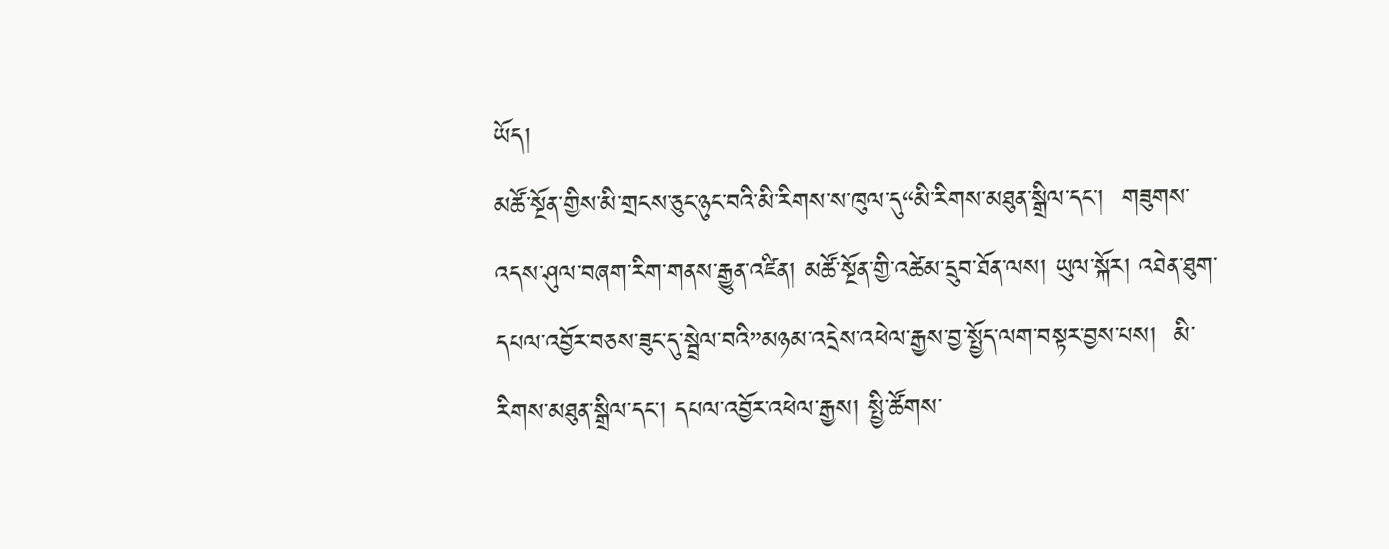ཡོད།
མཚོ་སྔོན་གྱིས་མི་གྲངས་ཅུང་ཉུང་བའི་མི་རིགས་ས་ཁུལ་དུ“མི་རིགས་མཐུན་སྒྲིལ་དང་།  གཟུགས་འདས་ཤུལ་བཞག་རིག་གནས་རྒྱུན་འཛིན། མཚོ་སྔོན་གྱི་འཚེམ་དྲུབ་ཐོན་ལས། ཡུལ་སྐོར། འཐེན་ཐུག་དཔལ་འབྱོར་བཅས་ཟུང་དུ་སྦྲེལ་བའི”མཉམ་འདྲེས་འཕེལ་རྒྱས་བྱ་སྤྱོད་ལག་བསྟར་བྱས་པས།  མི་རིགས་མཐུན་སྒྲིལ་དང་། དཔལ་འབྱོར་འཕེལ་རྒྱས། སྤྱི་ཚོགས་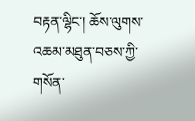བརྟན་ལྷིང་། ཆོས་ལུགས་འཆམ་མཐུན་བཅས་ཀྱི་གསོན་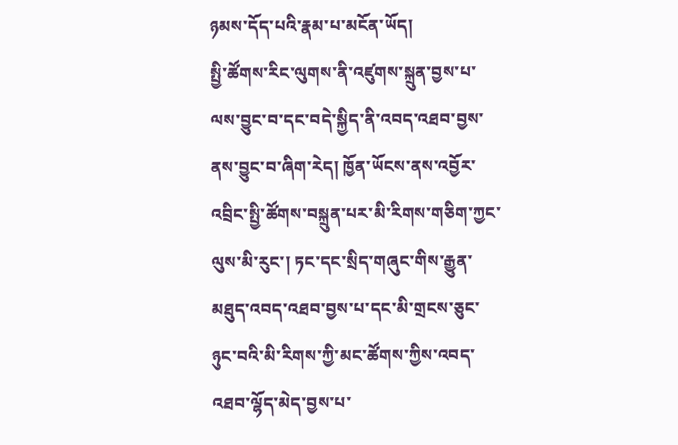ཉམས་དོད་པའི་རྣམ་པ་མངོན་ཡོད།
སྤྱི་ཚོགས་རིང་ལུགས་ནི་འཛུགས་སྐྲུན་བྱས་པ་ལས་བྱུང་བ་དང་བདེ་སྐྱིད་ནི་འབད་འཐབ་བྱས་ནས་བྱུང་བ་ཞིག་རེད། ཁྱོན་ཡོངས་ནས་འབྱོར་འབྲིང་སྤྱི་ཚོགས་བསྐྲུན་པར་མི་རིགས་གཅིག་ཀྱང་ལུས་མི་རུང་། ཏང་དང་སྲིད་གཞུང་གིས་རྒྱུན་མཐུད་འབད་འཐབ་བྱས་པ་དང་མི་གྲངས་ཅུང་ཉུང་བའི་མི་རིགས་ཀྱི་མང་ཚོགས་ཀྱིས་འབད་འཐབ་ལྷོད་མེད་བྱས་པ་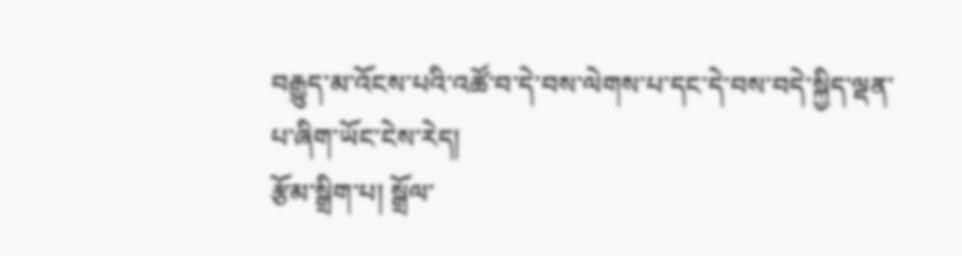བརྒྱུད་མ་འོངས་པའི་འཚོ་བ་དེ་བས་ལེགས་པ་དང་དེ་བས་བདེ་སྐྱིད་ལྡན་པ་ཞིག་ཡོང་ངེས་རེད།
རྩོམ་སྒྲིག་པ། སྒྲོལ་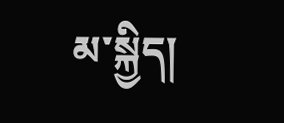མ་སྐྱིད།